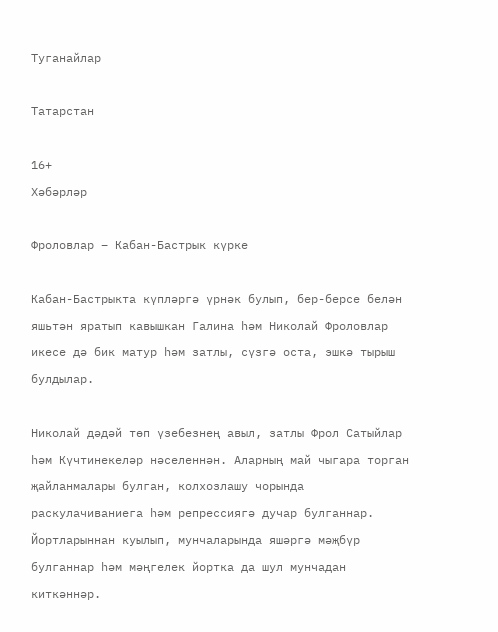Туганайлар

Татарстан

16+
Хәбәрләр

Фроловлар – Кабан-Бастрык күрке

Кабан-Бастрыкта күпләргә үрнәк булып, бер-берсе белән яшьтән яратып кавышкан Галина һәм Николай Фроловлар икесе дә бик матур һәм затлы, сүзгә оста, эшкә тырыш булдылар.

Николай дәдәй төп үзебезнең авыл, затлы Фрол Сатыйлар һәм Күчтинекеләр нәселеннән. Аларның май чыгара торган җайланмалары булган, колхозлашу чорында раскулачиваниега һәм репрессиягә дучар булганнар. Йортларыннан куылып, мунчаларында яшәргә мәҗбүр булганнар һәм мәңгелек йортка да шул мунчадан киткәннәр.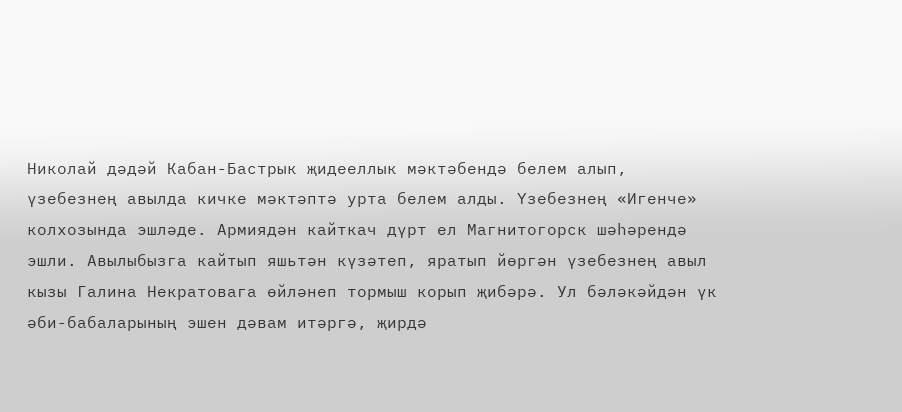Николай дәдәй Кабан-Бастрык җидееллык мәктәбендә белем алып, үзебезнең авылда кичке мәктәптә урта белем алды. Үзебезнең «Игенче» колхозында эшләде. Армиядән кайткач дүрт ел Магнитогорск шәһәрендә эшли. Авылыбызга кайтып яшьтән күзәтеп, яратып йөргән үзебезнең авыл кызы Галина Некратовага өйләнеп тормыш корып җибәрә. Ул бәләкәйдән үк әби-бабаларының эшен дәвам итәргә, җирдә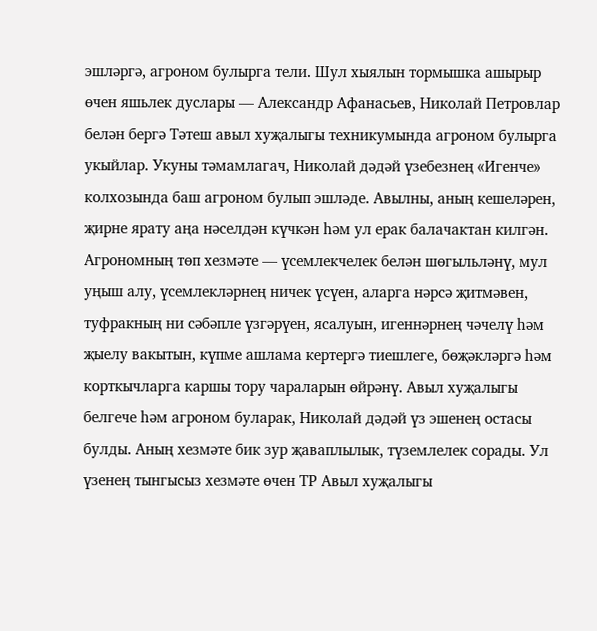эшләргә, агроном булырга тели. Шул хыялын тормышка ашырыр өчен яшьлек дуслары — Александр Афанасьев, Николай Петровлар белән бергә Тәтеш авыл хуҗалыгы техникумында агроном булырга укыйлар. Укуны тәмамлагач, Николай дәдәй үзебезнең «Игенче» колхозында баш агроном булып эшләде. Авылны, аның кешеләрен, җирне ярату аңа нәселдән күчкән һәм ул ерак балачактан килгән. Агрономның төп хезмәте — үсемлекчелек белән шөгыльләнү, мул уңыш алу, үсемлекләрнең ничек үсүен, аларга нәрсә җитмәвен, туфракның ни сәбәпле үзгәрүен, ясалуын, игеннәрнең чәчелү һәм җыелу вакытын, күпме ашлама кертергә тиешлеге, бөҗәкләргә һәм корткычларга каршы тору чараларын өйрәнү. Авыл хуҗалыгы белгече һәм агроном буларак, Николай дәдәй үз эшенең остасы булды. Аның хезмәте бик зур җаваплылык, түземлелек сорады. Ул үзенең тынгысыз хезмәте өчен ТР Авыл хуҗалыгы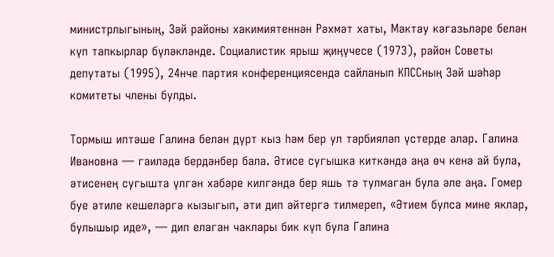министрлыгының, Зәй районы хакимиятеннән Рәхмәт хаты, Мактау кәгазьләре белән күп тапкырлар бүләкләнде. Социалистик ярыш җиңүчесе (1973), район Советы депутаты (1995), 24нче партия конференциясендә сайланып КПССның Зәй шәһәр комитеты члены булды.

Тормыш иптәше Галина белән дүрт кыз һәм бер ул тәрбияләп үстерде алар. Галина Ивановна — гаиләдә бердәнбер бала. Әтисе сугышка киткәндә аңа өч кенә ай була, әтисенең сугышта үлгән хәбәре килгәндә бер яшь тә тулмаган була әле аңа. Гомер буе әтиле кешеләргә кызыгып, әти дип әйтергә тилмереп, «Әтием булса мине яклар, булышыр иде», — дип елаган чаклары бик күп була Галина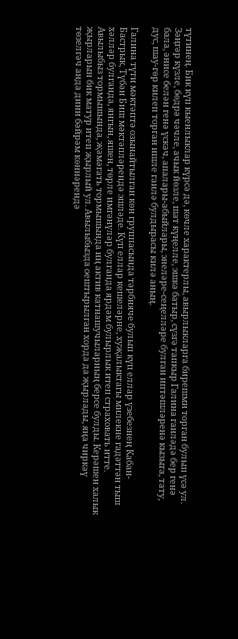түтинең. Бик күп кыенлыклар күрсә дә, көчле характерлы, авырлыкларга бирешми торган булып үсә ул. Зәңгәр күзле, бөдрә чәчле, ачык йөзле, шат күңелле, эшкә батыр, сүзгә тапкыр Галина гаиләдә бер генә бала, әнисе белән генә үскәч, апалары-абыйлары, энеләре-сеңелләре булган иптәшләренә кызыга, тату, дус, шау-гөр килеп торган ишле гаилә булдырасы килә аның.

Галина түти мәктәптә озынайтылган көн группасында тәрбияче булып күп еллар үзебезнең Кабан-Бастрык, Түбән Биш мәктәпләрендә эшләде. Күп еллар кешеләрне, хуҗалыктагы милекне гадәттән тыш хәлләр булганда, янгын, яшен, төрле имгәнүләр булганда ярдәм булырлык итеп страховать итте. Авылыбыз тормышында, җәмәгать тормышында иң актив катнашучыларның берсе булды. Керәшен халык җырларын бик матур итеп җырлый ул. Авылыбызда оештырылган хорда да җырлады, яңа чиркәү төзелгәч анда дини бәйрәм көннәрендә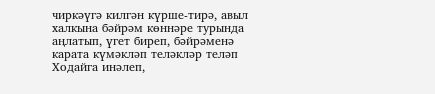чиркәүгә килгән күрше-тирә, авыл халкына бәйрәм көннәре турында аңлатып, үгет биреп, бәйрәменә карата күмәкләп теләкләр теләп Ходайга инәлеп,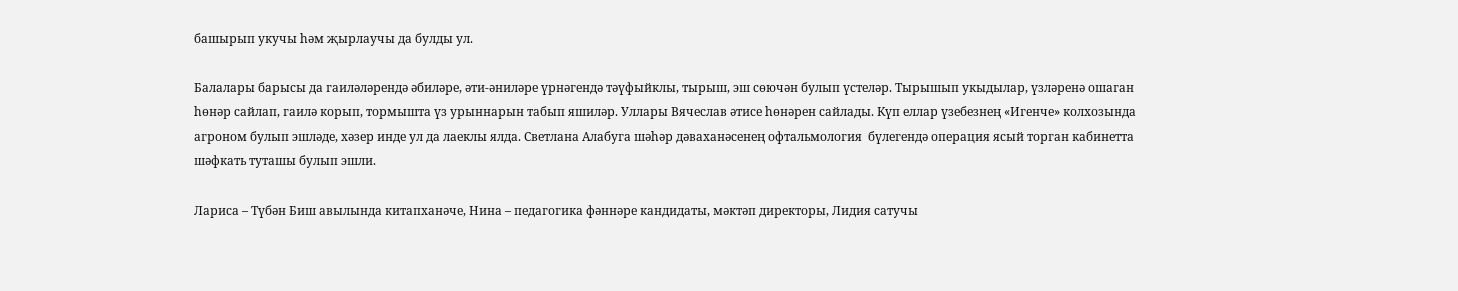башырып укучы һәм җырлаучы да булды ул.

Балалары барысы да гаиләләрендә әбиләре, әти-әниләре үрнәгендә тәүфыйклы, тырыш, эш сөючән булып үстеләр. Тырышып укыдылар, үзләренә ошаган һөнәр сайлап, гаилә корып, тормышта үз урыннарын табып яшиләр. Уллары Вячеслав әтисе һөнәрен сайлады. Күп еллар үзебезнең «Игенче» колхозында агроном булып эшләде, хәзер инде ул да лаеклы ялда. Светлана Алабуга шәһәр дәваханәсенең офтальмология  бүлегендә операция ясый торган кабинетта шәфкать туташы булып эшли.

Лариса – Түбән Биш авылында китапханәче, Нина – педагогика фәннәре кандидаты, мәктәп директоры, Лидия сатучы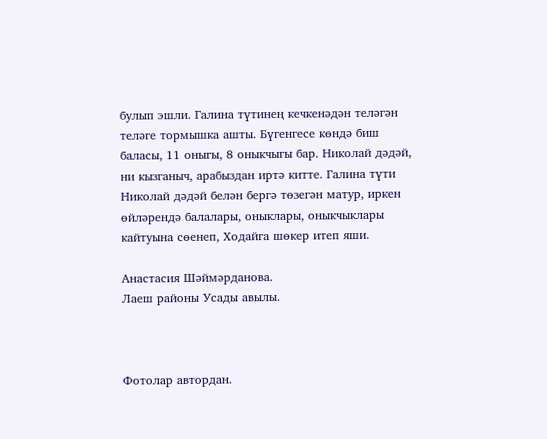булып эшли. Галина түтинең кечкенәдән теләгән теләге тормышка ашты. Бүгенгесе көндә биш баласы, 11 оныгы, 8 оныкчыгы бар. Николай дәдәй, ни кызганыч, арабыздан иртә китте. Галина түти Николай дәдәй белән бергә төзегән матур, иркен өйләрендә балалары, оныклары, оныкчыклары кайтуына сөенеп, Ходайга шөкер итеп яши.

Анастасия Шәймәрданова.
Лаеш районы Усады авылы.



Фотолар автордан.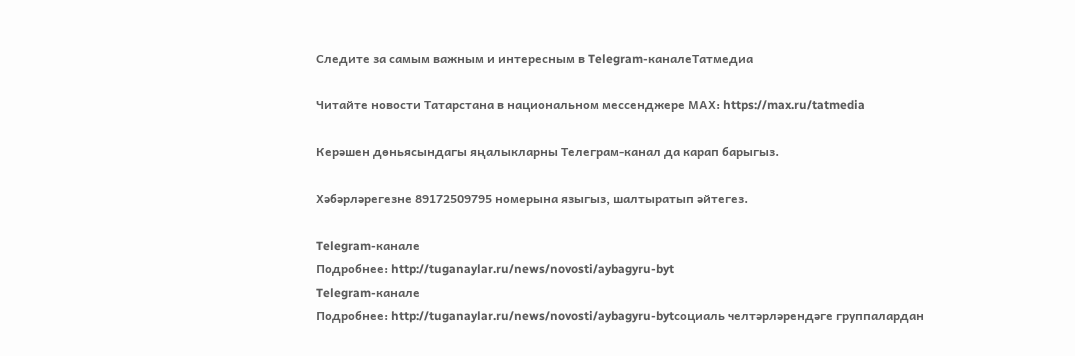Следите за самым важным и интересным в Telegram-каналеТатмедиа

Читайте новости Татарстана в национальном мессенджере MАХ: https://max.ru/tatmedia

Керәшен дөньясындагы яңалыкларны Телеграм-канал да карап барыгыз.

Хәбәрләрегезне 89172509795 номерына языгыз, шалтыратып әйтегез.

Telegram-канале
Подробнее: http://tuganaylar.ru/news/novosti/aybagyru-byt
Telegram-канале
Подробнее: http://tuganaylar.ru/news/novosti/aybagyru-bytсоциаль челтәрләрендәге группалардан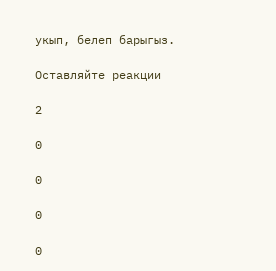укып, белеп барыгыз.

Оставляйте реакции

2

0

0

0

0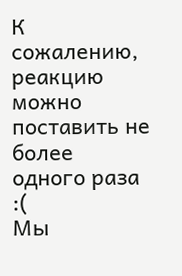К сожалению, реакцию можно поставить не более одного раза :(
Мы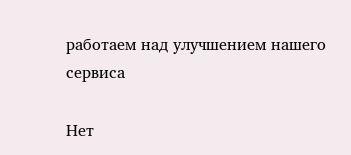работаем над улучшением нашего сервиса

Нет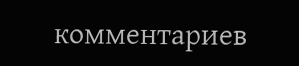комментариев